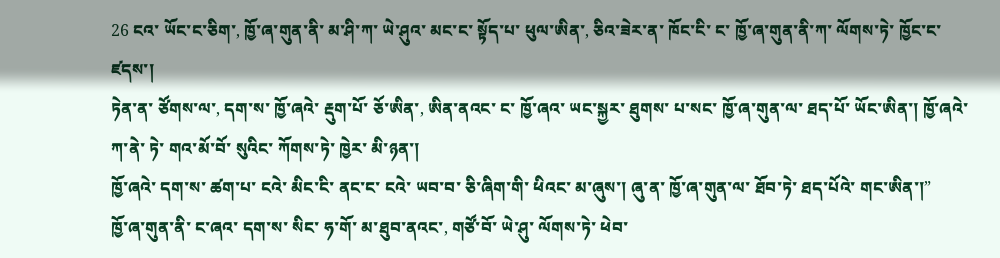26 ངའ་ ཡོང་ང་ཅིག་, ཁྱོ་ཞ་གུན་ནི་ མ་ཤི་ཀ་ ཡེ་ཤུའ་ མང་ང་ སྟོད་པ་ ཕུལ་ཨིན་, ཅིའ་ཟེར་ན་ ཁོང་ངི་ ང་ ཁྱོ་ཞ་གུན་ནི་ཀ་ ལོགས་ཏེ་ ཁྱོང་ང་ ཛདས་།
ཏེན་ན་ ཙོགས་ལ་, དག་ས་ ཁྱོ་ཞའེ་ རྡུག་པོ་ ཅོ་ཨིན་, ཨིན་ནའང་ ང་ ཁྱོ་ཞའ་ ཡང་སྐྱར་ ཐུགས་ པ་སང་ ཁྱོ་ཞ་གུན་ལ་ ཐད་པོ་ ཡོང་ཨིན་། ཁྱོ་ཞའེ་ ཀ་ནེ་ ཏེ་ གའ་མོ་བོ་ སུའིང་ ཀོགས་ཏེ་ ཁྱེར་ མི་ཉན་།
ཁྱོ་ཞའེ་ དག་ས་ ཚག་པ་ ངའེ་ མིང་ངི་ ནང་ང་ ངའེ་ ཡབ་བ་ ཅི་ཞིག་གི་ ཕིའང་ མ་ཞུས་། ཞུ་ན་ ཁྱོ་ཞ་གུན་ལ་ ཐོབ་ཏེ་ ཐད་པོའེ་ གང་ཨིན་།”
ཁྱོ་ཞ་གུན་ནི་ ང་ཞའ་ དག་ས་ སིང་ ཧ་གོ་ མ་ཐུབ་ནའང་, གཙོ་བོ་ ཡེ་ཤུ་ ལོགས་ཏེ་ ཕེབ་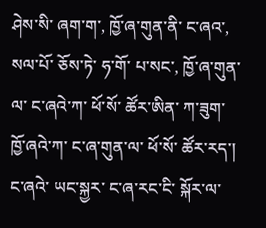ཤེས་སི་ ཞག་ག་, ཁྱོ་ཞ་གུན་ནི་ ང་ཞའ་, སལ་པོ་ ཅོས་ཏེ་ ཧ་གོ་ པ་སང་, ཁྱོ་ཞ་གུན་ལ་ ང་ཞའེ་ཀ་ ཕོ་སོ་ ཚོར་ཨིན་ ཀ་ཟུག་ ཁྱོ་ཞའེ་ཀ་ ང་ཞ་གུན་ལ་ ཕོ་སོ་ ཚོར་རད་།
ང་ཞའེ་ ཡང་སྐྱར་ ང་ཞ་རང་ངི་ སྐོར་ལ་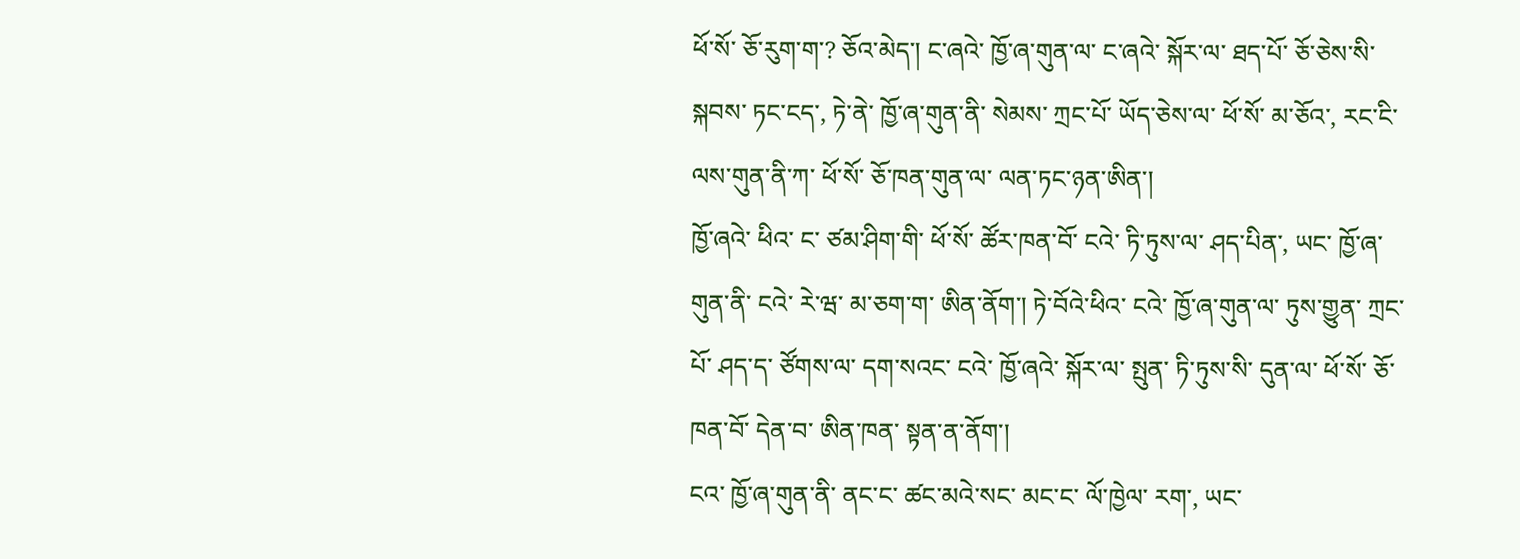ཕོ་སོ་ ཅོ་རུག་ག་? ཅོའ་མེད་། ང་ཞའེ་ ཁྱོ་ཞ་གུན་ལ་ ང་ཞའེ་ སྐོར་ལ་ ཐད་པོ་ ཅོ་ཅེས་སི་ སྐབས་ ཏང་ངད་, ཏེ་ནེ་ ཁྱོ་ཞ་གུན་ནི་ སེམས་ ཀྲང་པོ་ ཡོད་ཅེས་ལ་ ཕོ་སོ་ མ་ཅོའ་, རང་ངི་ ལས་གུན་ནི་ཀ་ ཕོ་སོ་ ཅོ་ཁན་གུན་ལ་ ལན་ཏང་ཉན་ཨིན་།
ཁྱོ་ཞའེ་ ཕིའ་ ང་ ཙམ་ཤིག་གི་ ཕོ་སོ་ ཚོར་ཁན་བོ་ ངའེ་ ཏི་ཏུས་ལ་ ཤད་པིན་, ཡང་ ཁྱོ་ཞ་གུན་ནི་ ངའེ་ རེ་ཝ་ མ་ཅག་ག་ ཨིན་ནོག་། ཏེ་བོའེ་ཕིའ་ ངའེ་ ཁྱོ་ཞ་གུན་ལ་ ཏུས་གྱུན་ ཀྲང་པོ་ ཤད་ད་ ཙོགས་ལ་ དག་སའང་ ངའེ་ ཁྱོ་ཞའེ་ སྐོར་ལ་ སྤུན་ ཏི་ཏུས་སི་ དུན་ལ་ ཕོ་སོ་ ཅོ་ཁན་བོ་ དེན་བ་ ཨིན་ཁན་ སྟན་ན་ནོག་།
ངའ་ ཁྱོ་ཞ་གུན་ནི་ ནང་ང་ ཚང་མའེ་སང་ མང་ང་ ལོ་ཁྱེལ་ རག་, ཡང་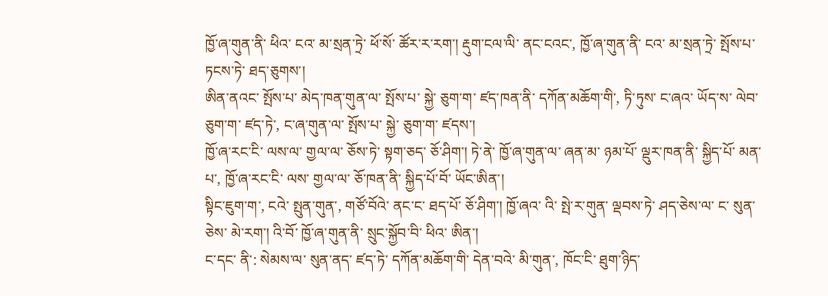ཁྱོ་ཞ་གུན་ནི་ ཕིའ་ ངའ་ མ་སྲན་ཏྲེ་ ཕོ་སོ་ ཚོར་ར་རག་། རྡུག་ངལ་ལི་ ནང་ངའང་, ཁྱོ་ཞ་གུན་ནི་ ངའ་ མ་སྲན་ཏྲེ་ སྤོས་པ་ ཏངས་ཏེ་ ཐད་ཅུགས་།
ཨིན་ནའང་ སྤོས་པ་ མེད་ཁན་གུན་ལ་ སྤོས་པ་ སྐྱེ་ ཅུག་ག་ ཛད་ཁན་ནི་ དཀོན་མཆོག་གི་, ཏི་ཏུས་ ང་ཞའ་ ཡོད་ས་ ལེབ་ ཅུག་ག་ ཛད་ཏེ་, ང་ཞ་གུན་ལ་ སྤོས་པ་ སྐྱེ་ ཅུག་ག་ ཛདས་།
ཁྱོ་ཞ་རང་ངི་ ལས་ལ་ གྱལ་ལ་ ཅོས་ཏེ་ སྟག་ཅད་ ཅོ་ཤིག་། ཏེ་ནེ་ ཁྱོ་ཞ་གུན་ལ་ ཞན་མ་ ཉམ་པོ་ ལྡུར་ཁན་ནི་ སྐྱིད་པོ་ མན་པ་, ཁྱོ་ཞ་རང་ངི་ ལས་ གྱལ་ལ་ ཅོ་ཁན་ནི་ སྐྱིད་པོ་བོ་ ཡོང་ཨིན་།
སྟིང་ཇུག་ག་, ངའེ་ སྤུན་གུན་, གཙོ་བོའེ་ ནང་ང་ ཐད་པོ་ ཅོ་ཤིག་། ཁྱོ་ཞའ་ འི་ སྤེ་ར་གུན་ ལྡབས་ཏེ་ ཤད་ཅེས་ལ་ ང་ སུན་ཅེས་ མེ་རག་། འི་བོ་ ཁྱོ་ཞ་གུན་ནི་ སྲུང་སྐྱོབ་བི་ ཕིའ་ ཨིན་།
ང་དང་ ནི་: སེམས་ལ་ སུན་ནད་ ཛད་ཏེ་ དཀོན་མཆོག་གི་ དེན་བའེ་ མི་གུན་, ཁོང་ངི་ ཐུག་ཉིད་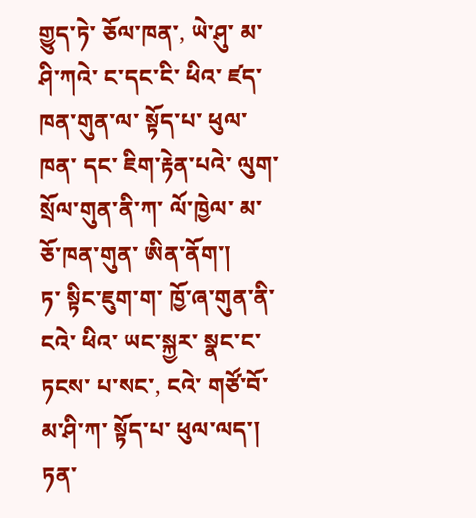གྱུད་ཏེ་ ཅོལ་ཁན་, ཡེ་ཤུ་ མ་ཤི་ཀའེ་ ང་དང་ངི་ ཕིའ་ ཛད་ཁན་གུན་ལ་ སྟོད་པ་ ཕུལ་ཁན་ དང་ ཇིག་རྟེན་པའེ་ ལུག་སྲོལ་གུན་ནི་ཀ་ ལོ་ཁྱེལ་ མ་ཅོ་ཁན་གུན་ ཨིན་ནོག་།
ཏ་ སྟིང་ཇུག་ག་ ཁྱོ་ཞ་གུན་ནི་ ངའེ་ ཕིའ་ ཡང་སྐྱར་ སྣང་ང་ ཏངས་ པ་སང་, ངའེ་ གཙོ་བོ་ མ་ཤི་ཀ་ སྟོད་པ་ ཕུལ་ལད་། ཏན་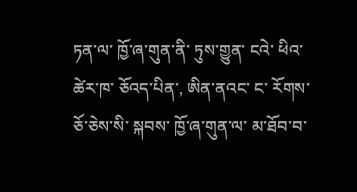ཏན་ལ་ ཁྱོ་ཞ་གུན་ནི་ ཏུས་གྱུན་ ངའེ་ ཕིའ་ ཚེར་ཁ་ ཅོའད་པིན་, ཨིན་ནའང་ ང་ རོགས་ ཅོ་ཅེས་སི་ སྐབས་ ཁྱོ་ཞ་གུན་ལ་ མ་ཐོབ་བ་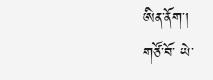ཨིན་ནོག་།
གཙོ་བོ་ ཡེ་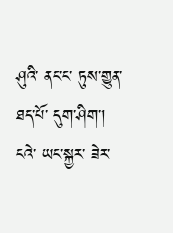ཤུའི་ ནང་ང་ ཏུས་གྱུན་ ཐད་པོ་ དུག་ཤིག་། ངའེ་ ཡང་སྐྱར་ ཟེར་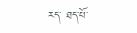རད་ ཐད་པོ་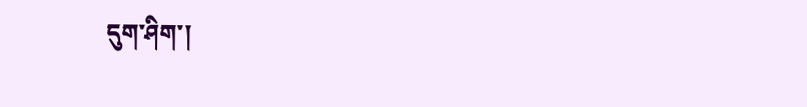དུག་ཤིག་།